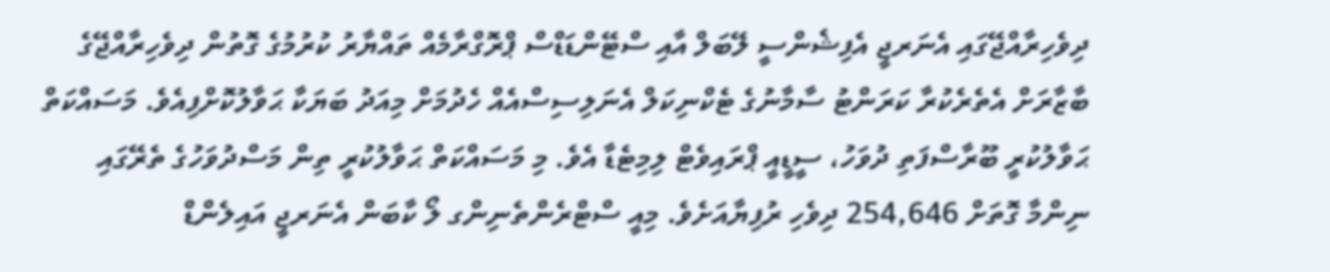ދިވެހިރާއްޖޭގައި އެނަރޖީ އެފިޝެންސީ ލޭބަލް އާއި ސްޓޭންޑަޑްސް ޕްރޮގްރާމެއް ތައްޔާރު ކުރުމުގެ ގޮތުން ދިވެހިރާއްޖޭގެ ބާޒާރަށް އެތެރެކުރާ ކަރަންޓު ސާމާނުގެ ޓެކްނިކަލް އެނަލިސިސްއެއް ހެދުމަށް މިއަދު ބަޔަކާ ޙަވާލުކޮށްފިއެވެ. މަސައްކަތް ޙަވާލުކުރީ ބޫރާސްފަތި ދުވަހު، ސީޑީއީ ޕްރައިވެޓް ލިމިޓެޑާ އެވެ. މި މަސައްކަތް ޙަވާލުކުރީ ތިން މަސްދުވަހުގެ ތެރޭގައި ނިންމާ ގޮތަށް 254,646 ދިވެހި ރުފިޔާއަށެވެ. މިއީ ސްޓްރެންތެނިންގ ލޯ ކާބަން އެނަރޖީ އައިލެންޑް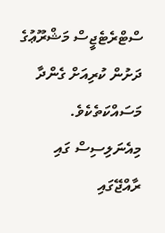ސްޓްރެޓެޖީސް މަޝްރޫޢުގެ ދަށުން ކުރިއަށް ގެންދާ މަސައްކަތެކެވެ. މިއެނަލިސިސް ގައި ރާއްޖޭގައި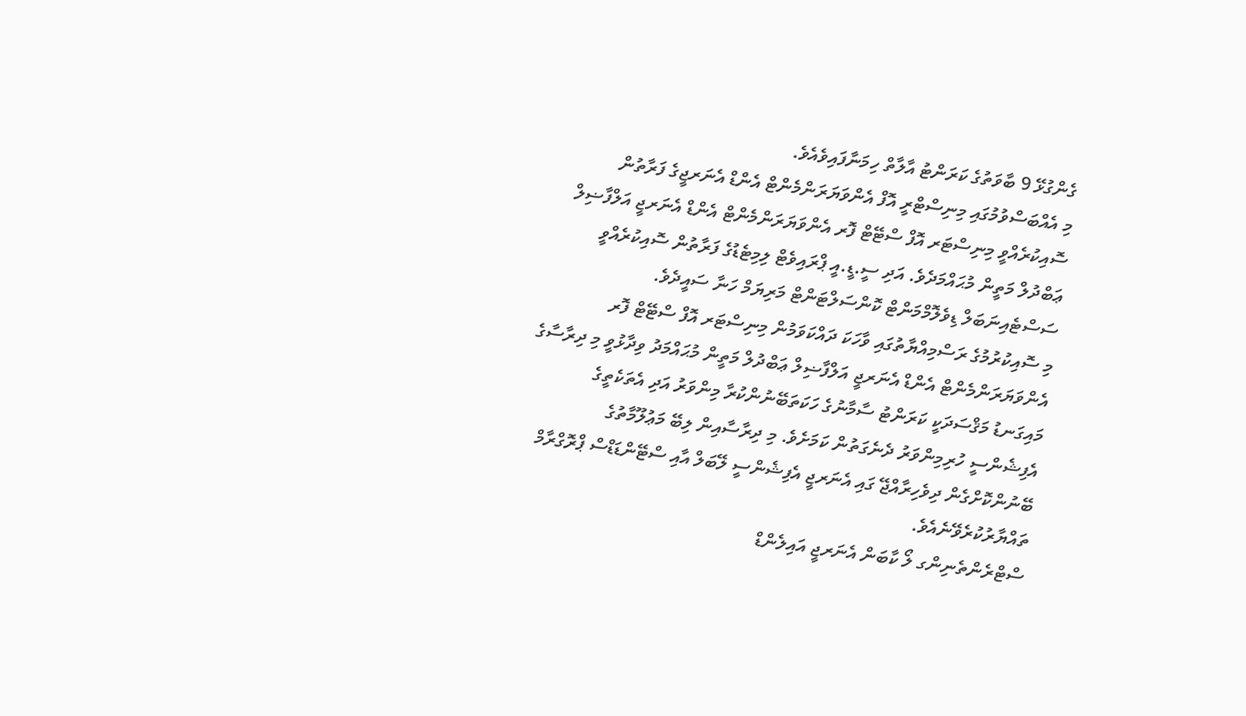ގެންގުޅޭ 9 ބާވަތުގެ ކަރަންޓު އާލާތް ހިމަނާފައިވެއެވެ.
މި އެއްބަސްވުމުގައި މިނިސްޓްރީ އޮފް އެންވަޔަރަންމެންޓް އެންޑް އެނަރޖީގެ ފަރާތުން ސޮއިކުރެއްވީ މިނިސްޓަރ އޮފް ސްޓޭޓް ފޮރ އެންވަޔަރަންމެންޓް އެންޑް އެނަރޖީ އަލްފާޟިލް ޢަބްދުލް މަތީން މުޙައްމަދެވެ. އަދި ސީ.ޑީ.އީ ޕްރައިވެޓް ލިމިޓެޑުގެ ފަރާތުން ސޮއިކުރެއްވީ ސަސްޓެއިނަބަލް ޑިވެލޮމްމަންޓް ކޮންސަލްޓަންޓް މަރިޔަމް ހަނާ ސައީދެވެ.
މި ސޮއިކުރުމުގެ ރަސްމިއްޔާތުގައި ވާހަކަ ދައްކަވަމުން މިނިސްޓަރ އޮފް ސްޓޭޓް ފޮރ އެންވަޔަރަންމެންޓް އެންޑް އެނަރޖީ އަލްފާޟިލް ޢަބްދުލް މަތީން މުޙައްމަދު ވިދާޅުވީ މި ދިރާސާގެ މައިގަނޑު މަޤްސަދަކީ ކަރަންޓު ސާމާނުގެ ހަކަތަބޭނުންކުރާ މިންވަރު އަދި އެތަކެތީގެ އެފިޝެންސީ ހުރިމިންވަރު ދެނެގަތުން ކަމަށެވެ. މި ދިރާސާއިން ލިބޭ މަޢުލޫމާތުގެ ބޭނުންކޮށްގެން ދިވެހިރާއްޖޭ ގައި އެނަރޖީ އެފިޝެންސީ ލޭބަލް އާއި ސްޓޭންޑަޑްސް ޕްރޮގްރާމް ތައްޔާރުކުރެވޭނެއެވެ.
ސްޓްރެންތެނިންގ ލޯ ކާބަން އެނަރޖީ އައިލެންޑް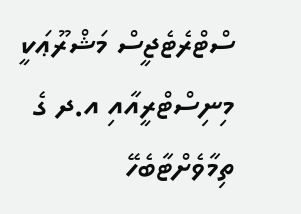ސްޓްރެޓެޖީސް މަޝްރޫޢަކީ މިނިސްޓްރީއާއި އ.ދ ގެ ތިމާވެށްޓާބެހޭ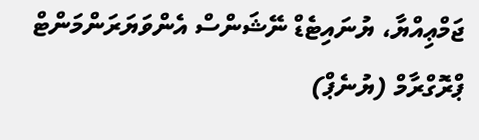ޖަމްޢިއްޔާ، ޔުނައިޓެޑް ނޭޝަންސް އެންވަޔަރަންމަންޓް ޕްރޮގްރާމް (ޔުނެޕް)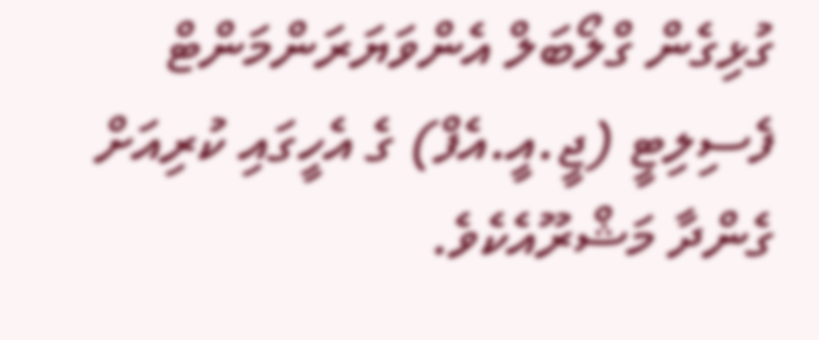ގުޅިގެން ގްލޯބަލް އެންވަޔަރަންމަންޓް ފެސިލިޓީ (ޖީ.އީ.އެފް) ގެ އެހީގައި ކުރިއަށް ގެންދާ މަޝްރޫއެކެވެ.